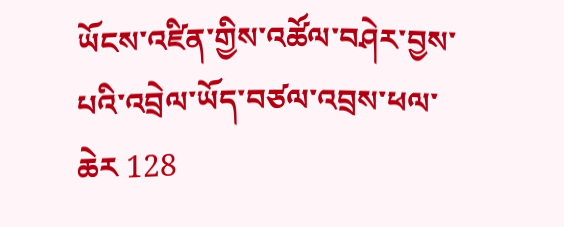ཡོངས་འཛིན་གྱིས་འཚོལ་བཤེར་བྱས་པའི་འབྲེལ་ཡོད་བཙལ་འབྲས་ཕལ་ཆེར 128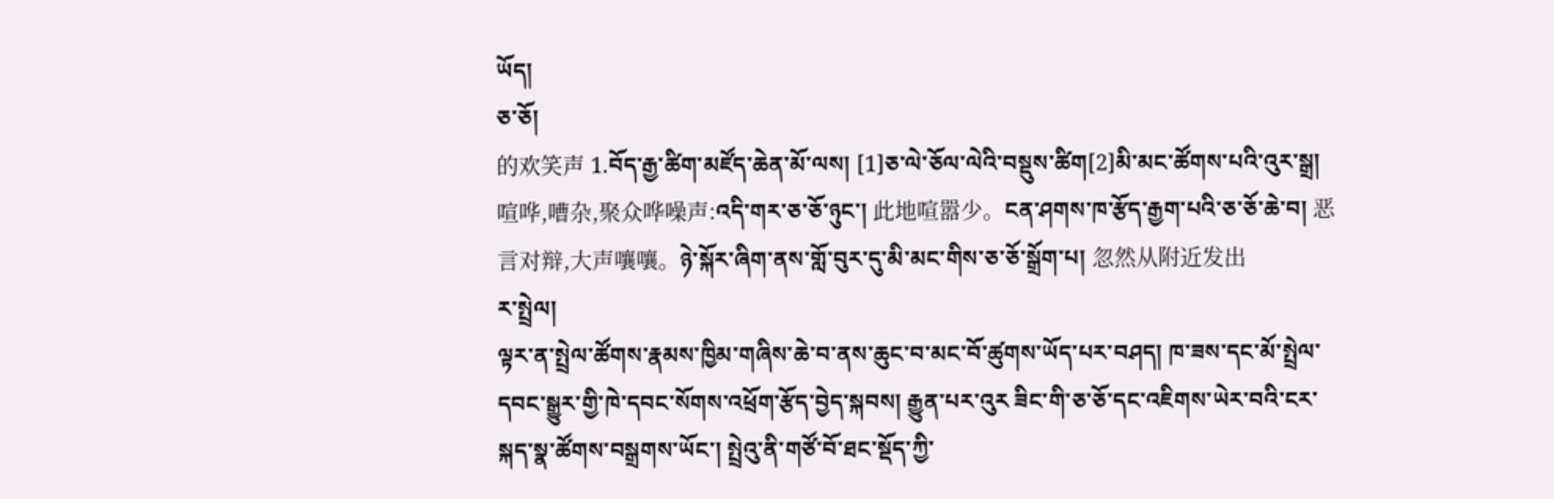ཡོད།
ཅ་ཅོ།
的欢笑声 1.བོད་རྒྱ་ཚིག་མཛོད་ཆེན་མོ་ལས། [1]ཅ་ལེ་ཅོལ་ལེའི་བསྡུས་ཚིག[2]མི་མང་ཚོགས་པའི་འུར་སྒྲ། 喧哗,嘈杂,聚众哗噪声:འདི་གར་ཅ་ཅོ་ཉུང་། 此地喧嚣少。ངན་ཤགས་ཁ་རྩོད་རྒྱག་པའི་ཅ་ཅོ་ཆེ་བ། 恶言对辩,大声嚷嚷。ཉེ་སྐོར་ཞིག་ནས་གློ་བུར་དུ་མི་མང་གིས་ཅ་ཅོ་སྒྲོག་པ། 忽然从附近发出
ར་སྤྲེལ།
ལྟར་ན་སྤྲེལ་ཚོགས་རྣམས་ཁྱིམ་གཞིས་ཆེ་བ་ནས་ཆུང་བ་མང་བོ་ཚུགས་ཡོད་པར་བཤད། ཁ་ཟས་དང་མོ་སྤྲེལ་དབང་སྒྱུར་གྱི་ཁེ་དབང་སོགས་འཕྲོག་རྩོད་བྱེད་སྐབས། རྒྱུན་པར་འུར ཟིང་གི་ཅ་ཅོ་དང་འཇིགས་ཡེར་བའི་ངར་སྐད་སྣ་ཚོགས་བསྒྲགས་ཡོང་། སྤྲེའུ་ནི་གཙོ་བོ་ཐང་སྡོད་ཀྱི་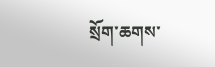སྲོག་ཆགས་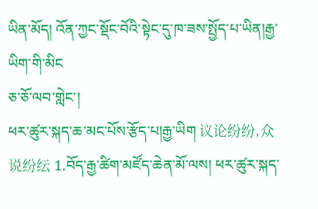ཡིན་མོད། འོན་ཀྱང་སྡོང་བོའི་སྟེང་དུ་ཁ་ཟས་སྤྱོད་པ་ཡིན།རྒྱ་ཡིག་གི་མིང
ཅ་ཅོ་ལབ་གླེང་།
ཕར་ཚུར་སྐད་ཆ་མང་པོས་རྩོད་པ།རྒྱ་ཡིག 议论纷纷,众说纷纭 1.བོད་རྒྱ་ཚིག་མཛོད་ཆེན་མོ་ལས། ཕར་ཚུར་སྐད་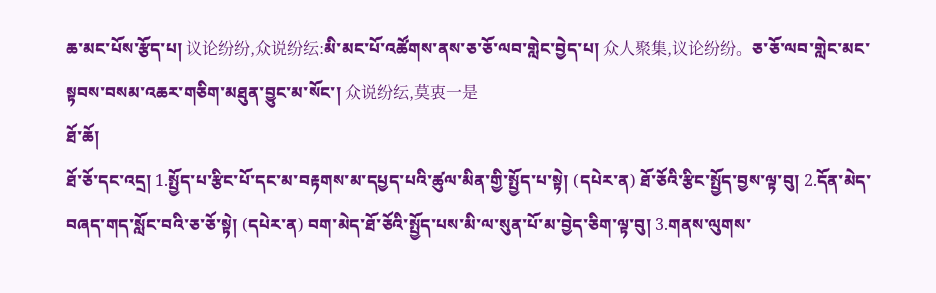ཆ་མང་པོས་རྩོད་པ། 议论纷纷,众说纷纭:མི་མང་པོ་འཚོགས་ནས་ཅ་ཅོ་ལབ་གླེང་བྱེད་པ། 众人聚集,议论纷纷。ཅ་ཅོ་ལབ་གླེང་མང་སྟབས་བསམ་འཆར་གཅིག་མཐུན་བྱུང་མ་སོང་། 众说纷纭,莫衷一是
ཐོ་ཆོ།
ཐོ་ཅོ་དང་འདྲ། 1.སྤྱོད་པ་རྩིང་པོ་དང་མ་བརྟགས་མ་དཔྱད་པའི་ཚུལ་མིན་གྱི་སྤྱོད་པ་སྟེ། (དཔེར་ན) ཐོ་ཅོའི་རྩིང་སྤྱོད་བྱས་ལྟ་བུ། 2.དོན་མེད་བཞད་གད་སློང་བའི་ཅ་ཅོ་སྟེ། (དཔེར་ན) བག་མེད་ཐོ་ཅོའི་སྤྱོད་པས་མི་ལ་སུན་པོ་མ་བྱེད་ཅིག་ལྟ་བུ། 3.གནས་ལུགས་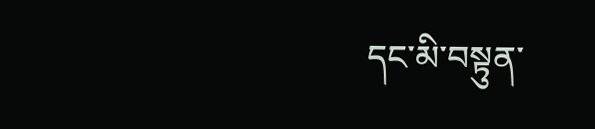དང་མི་བསྟུན་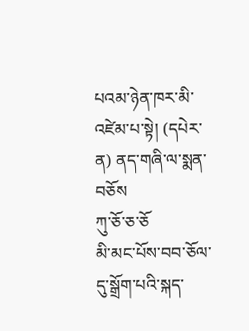པའམ་ཉེན་ཁར་མི་འཛེམ་པ་སྟེ། (དཔེར་ན) ནད་གཞི་ལ་སྨན་བཅོས
ཀུ་ཅོ་ཅ་ཅོ
མི་མང་པོས་བབ་ཅོལ་དུ་སྒྲོག་པའི་སྐད་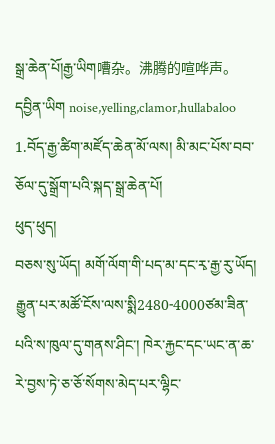སྒྲ་ཆེན་པོ།རྒྱ་ཡིག嘈杂。沸腾的喧哗声。 དབྱིན་ཡིག noise,yelling,clamor,hullabaloo 1.བོད་རྒྱ་ཚིག་མཛོད་ཆེན་མོ་ལས། མི་མང་པོས་བབ་ཅོལ་དུ་སྒྲོག་པའི་སྐད་སྒྲ་ཆེན་པོ།
ཕུད་ཕུད།
བཅས་སུ་ཡོད། མགོ་ལོག་གི་པད་མ་དང་རྭ་རྒྱ་རུ་ཡོད། རྒྱུན་པར་མཚོ་ངོས་ལས་སྨི2480-4000ཙམ་ཟིན་པའི་ས་ཁུལ་དུ་གནས་ཤིང་། ཁེར་རྐྱང་དང་ཡང་ན་ཆ་རེ་བྱས་ཏེ་ཅ་ཅོ་སོགས་མེད་པར་ལྷིང་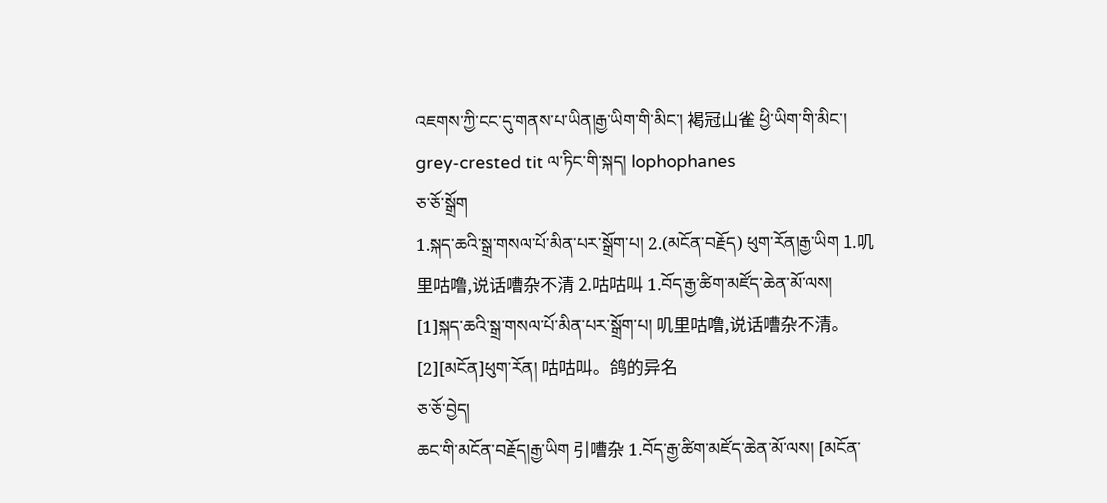འཇགས་ཀྱི་ངང་དུ་གནས་པ་ཡིན།རྒྱ་ཡིག་གི་མིང་། 褐冠山雀 ཕྱི་ཡིག་གི་མིང་། grey-crested tit ལ་ཏིང་གི་སྐད། lophophanes
ཅ་ཅོ་སྒྲོག
1.སྐད་ཆའི་སྒྲ་གསལ་པོ་མིན་པར་སྒྲོག་པ། 2.(མངོན་བརྗོད) ཕུག་རོན།རྒྱ་ཡིག 1.叽里咕噜,说话嘈杂不清 2.咕咕叫 1.བོད་རྒྱ་ཚིག་མཛོད་ཆེན་མོ་ལས། [1]སྐད་ཆའི་སྒྲ་གསལ་པོ་མིན་པར་སྒྲོག་པ། 叽里咕噜,说话嘈杂不清。[2][མངོན]ཕུག་རོན། 咕咕叫。鸽的异名
ཅ་ཅོ་བྱེད།
ཆང་གི་མངོན་བརྗོད།རྒྱ་ཡིག 引嘈杂 1.བོད་རྒྱ་ཚིག་མཛོད་ཆེན་མོ་ལས། [མངོན་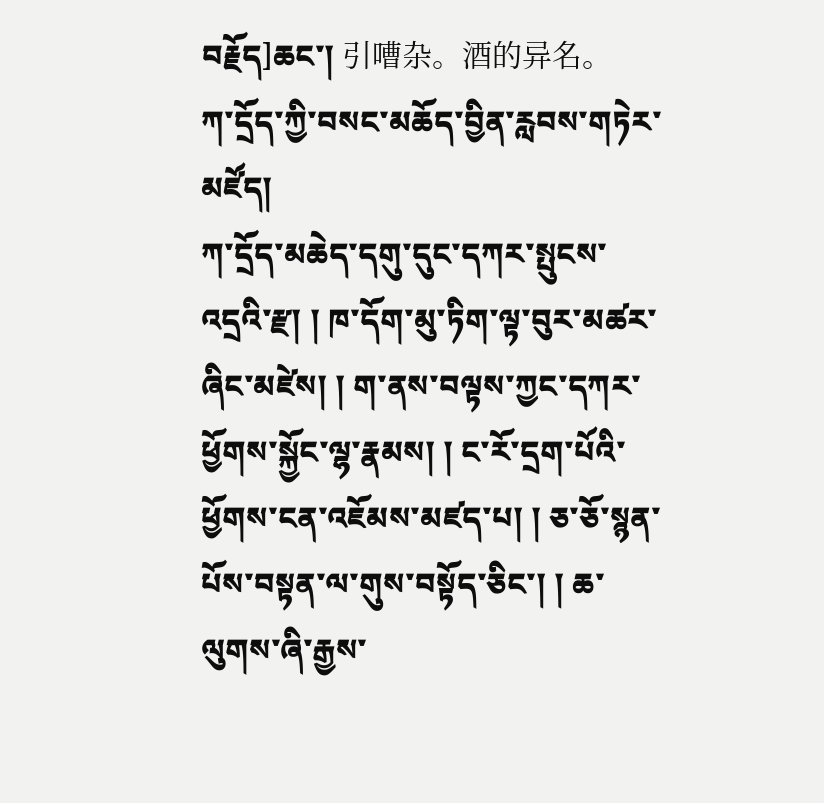བརྗོད]ཆང་། 引嘈杂。酒的异名。
ཀ་དྲོད་ཀྱི་བསང་མཆོད་བྱིན་རླབས་གཏེར་མཛོད།
ཀ་དྲོད་མཆེད་དགུ་དུང་དཀར་སྤུངས་འདྲའི་རྫ། ། ཁ་དོག་མུ་ཏིག་ལྟ་བུར་མཚར་ཞིང་མཛེས། ། ག་ནས་བལྟས་ཀྱང་དཀར་ཕྱོགས་སྐྱོང་ལྷ་རྣམས། ། ང་རོ་དྲག་པོའི་ཕྱོགས་ངན་འཇོམས་མཛད་པ། ། ཅ་ཅོ་སྙན་པོས་བསྟན་ལ་གུས་བསྟོད་ཅིང་། ། ཆ་ལུགས་ཞི་རྒྱས་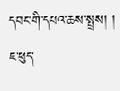དབང་གི་དཔའ་ཆས་སྤྲས། ། ཇ་ཕུད་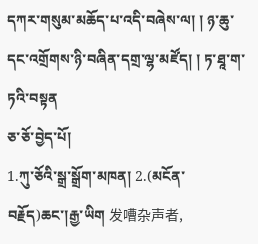དཀར་གསུམ་མཆོད་པ་འདི་བཞེས་ལ། ། ཉ་ཆུ་དང་འགྲོགས་ཉི་བཞིན་དགྲ་ལྷ་མཛོད། ། ཏ་ཐཱ་ག་ཏའི་བསྟན
ཅ་ཅོ་བྱེད་པོ།
1.ཀུ་ཅོའི་སྒྲ་སྒྲོག་མཁན། 2.(མངོན་བརྗོད)ཆང་།རྒྱ་ཡིག 发嘈杂声者,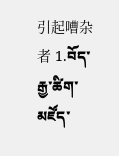引起嘈杂者 1.བོད་རྒྱ་ཚིག་མཛོད་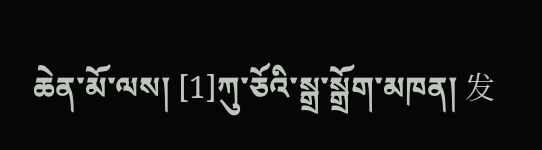ཆེན་མོ་ལས། [1]ཀུ་ཅོའི་སྒྲ་སྒྲོག་མཁན། 发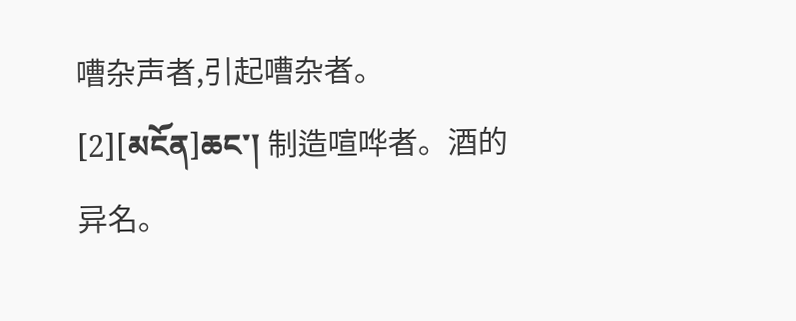嘈杂声者,引起嘈杂者。[2][མངོན]ཆང་། 制造喧哗者。酒的异名。